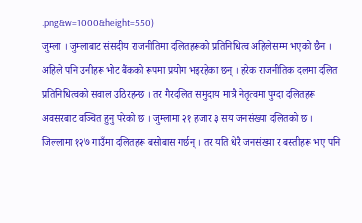.png&w=1000&height=550)
जुम्ला । जुम्लाबाट संसदीय राजनीतिमा दलितहरूको प्रतिनिधित्व अहिलेसम्म भएको छैन ।
अहिले पनि उनीहरू भोट बैंकको रूपमा प्रयोग भइरहेका छन् । हरेक राजनीतिक दलमा दलित प्रतिनिधित्वको सवाल उठिरहन्छ । तर गैरदलित समुदाय मात्रै नेतृत्वमा पुग्दा दलितहरू अवसरबाट वञ्चित हुनु परेको छ । जुम्लामा २१ हजार ३ सय जनसंख्या दलितको छ ।
जिल्लामा १२७ गाउँमा दलितहरू बसोबास गर्छन् । तर यति धेरै जनसंख्या र बस्तीहरू भए पनि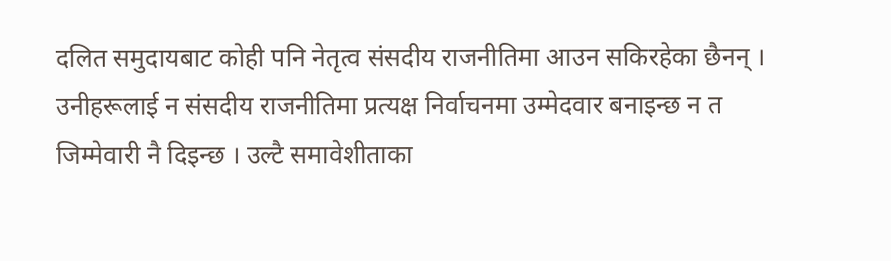दलित समुदायबाट कोही पनि नेतृत्व संसदीय राजनीतिमा आउन सकिरहेका छैनन् । उनीहरूलाई न संसदीय राजनीतिमा प्रत्यक्ष निर्वाचनमा उम्मेदवार बनाइन्छ न त जिम्मेवारी नै दिइन्छ । उल्टै समावेशीताका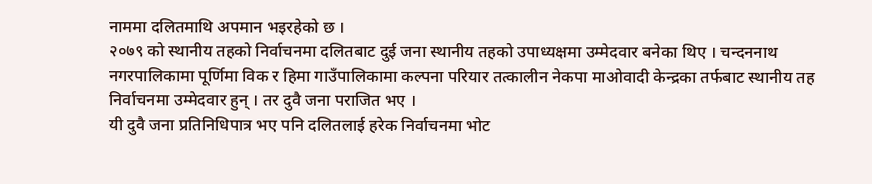नाममा दलितमाथि अपमान भइरहेको छ ।
२०७९ को स्थानीय तहको निर्वाचनमा दलितबाट दुई जना स्थानीय तहको उपाध्यक्षमा उम्मेदवार बनेका थिए । चन्दननाथ नगरपालिकामा पूर्णिमा विक र हिमा गाउँपालिकामा कल्पना परियार तत्कालीन नेकपा माओवादी केन्द्रका तर्फबाट स्थानीय तह निर्वाचनमा उम्मेदवार हुन् । तर दुवै जना पराजित भए ।
यी दुवै जना प्रतिनिधिपात्र भए पनि दलितलाई हरेक निर्वाचनमा भोट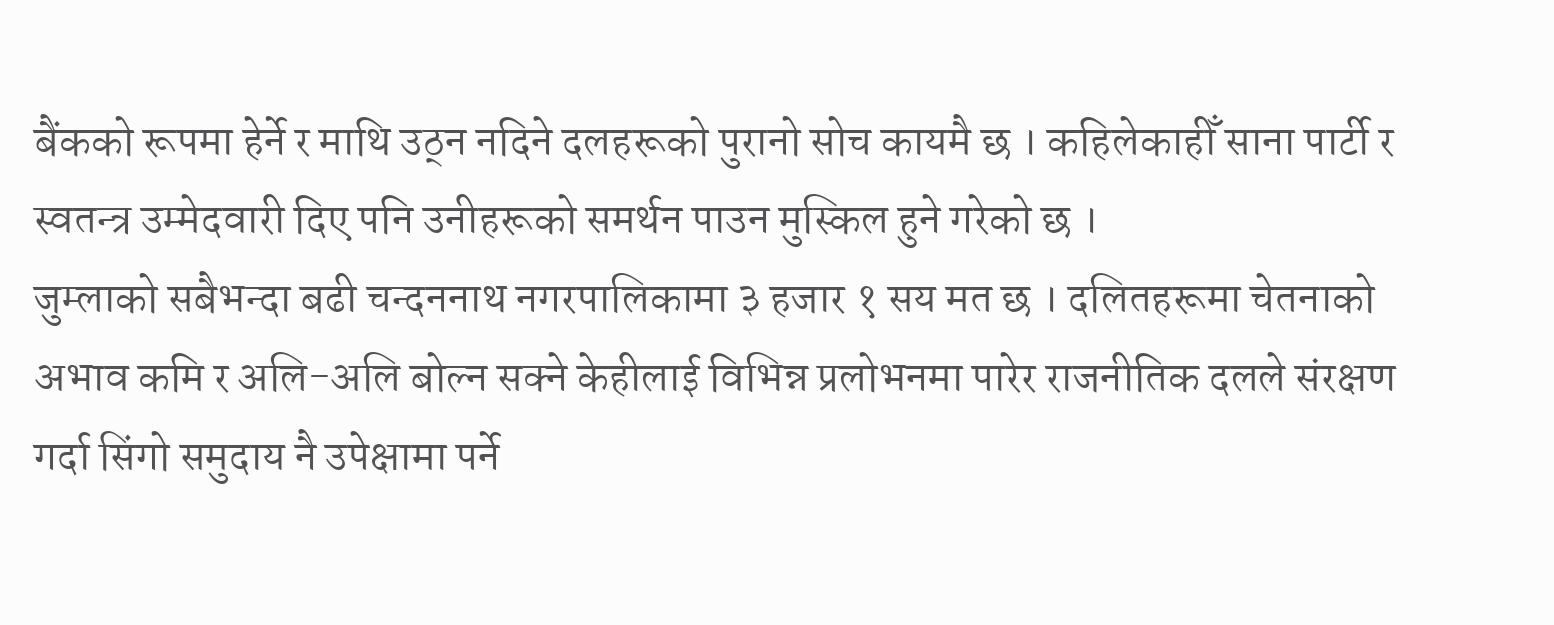बैंकको रूपमा हेर्ने र माथि उठ्न नदिने दलहरूको पुरानो सोच कायमै छ । कहिलेकाहीँ साना पार्टी र स्वतन्त्र उम्मेदवारी दिए पनि उनीहरूको समर्थन पाउन मुस्किल हुने गरेको छ ।
जुम्लाको सबैभन्दा बढी चन्दननाथ नगरपालिकामा ३ हजार १ सय मत छ । दलितहरूमा चेतनाको अभाव कमि र अलि-अलि बोल्न सक्ने केहीलाई विभिन्न प्रलोभनमा पारेर राजनीतिक दलले संरक्षण गर्दा सिंगो समुदाय नै उपेक्षामा पर्ने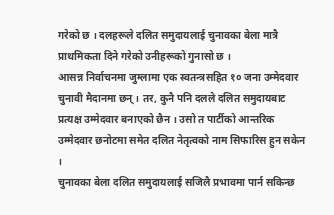गरेको छ । दलहरूले दलित समुदायलाई चुनावका बेला मात्रै प्राथमिकता दिने गरेको उनीहरूको गुनासो छ ।
आसन्न निर्वाचनमा जुम्लामा एक स्वतन्त्रसहित १० जना उम्मेदवार चुनावी मैदानमा छन् । तर, कुनै पनि दलले दलित समुदायबाट प्रत्यक्ष उम्मेदवार बनाएको छैन । उसो त पार्टीको आन्तरिक उम्मेदवार छनोटमा समेत दलित नेतृत्वको नाम सिफारिस हुन सकेन ।
चुनावका बेला दलित समुदायलाई सजिलै प्रभावमा पार्न सकिन्छ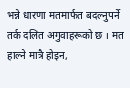भन्ने धारणा मतमार्फत बदल्नुपर्ने तर्क दलित अगुवाहरूको छ । मत हाल्ने मात्रै होइन,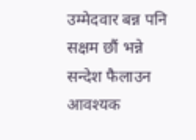उम्मेदवार बन्न पनि सक्षम छौं भन्ने सन्देश फैलाउन आवश्यक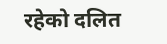रहेको दलित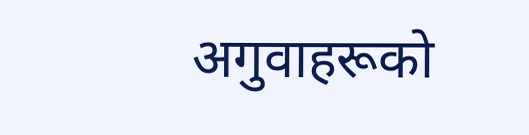अगुवाहरूको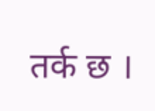तर्क छ ।